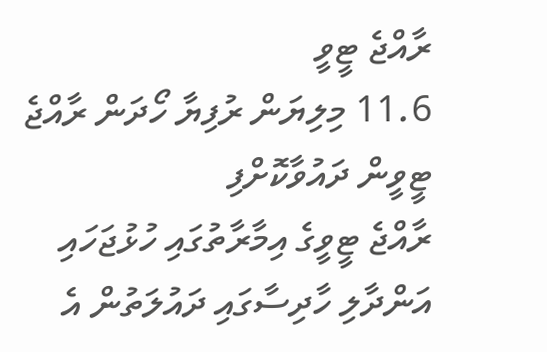ރާއްޖެ ޓީވީ
11.6 މިލިޔަން ރުފިޔާ ހޯދަން ރާއްޖެ ޓީވީން ދައުވާކޮށްފި
ރާއްޖެ ޓީވީގެ އިމާރާތުގައި ހުޅުޖަހައި އަންދާލި ހާދިސާގައި ދައުލަތުން އެ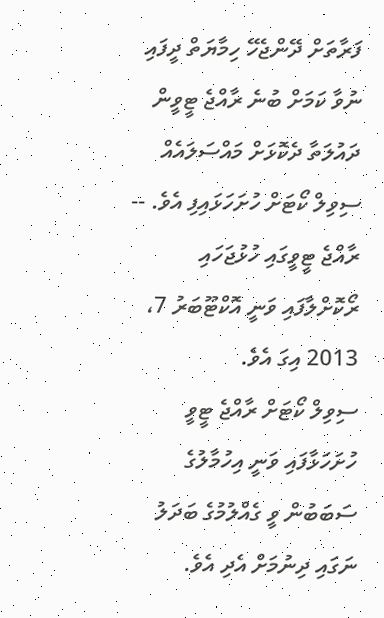ފަރާތަށް ދޭންޖެހޭ ހިމާޔަތް ދީފައި ނުވާ ކަމަށް ބުނެ ރާއްޖެ ޓީވީން ދައުލަތާ ދެކޮޅަށް މައްސަލައެއް ސިވިލް ކޯޓަށް ހުށަހަޅައިފި އެވެ. -- ރާއްޖެ ޓީވީގައި ހުޅުޖަހައި ރޯކޮށްލާފައި ވަނީ އޮކްޓޫބަރު 7، 2013 އިގަ އެވެ.
ސިވިލް ކޯޓަށް ރާއްޖެ ޓީވީ ހުށަހަޅާފައި ވަނީ އިހުމާލުގެ ސަބަބުން ވީ ގެއްލުމުގެ ބަދަލު ނަގައި ދިނުމަށް އެދި އެވެ.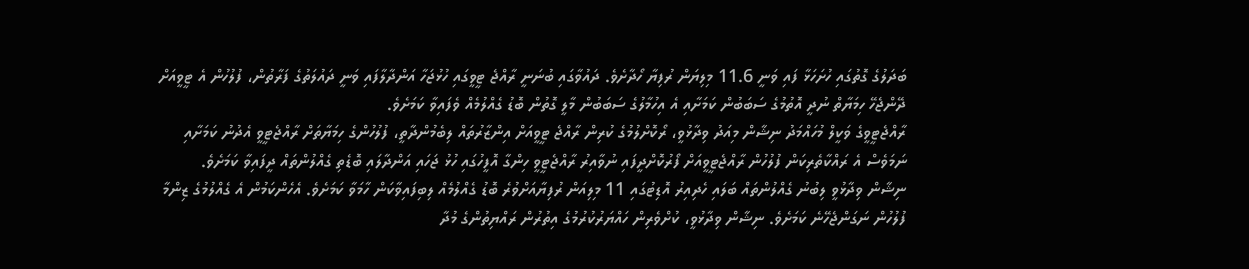ބަދަލުގެ ގޮތުގައި ހުށަހަޅާ ފައި ވަނީ 11.6 މިލިޔަން ރުފިޔާ ހޯދާށެވެ. ދައުވާގައި ބުނަނީ ރާއްޖެ ޓީވީގައި ހުޅުޖަހާ އަންދާލާފައި ވަނީ ދައުލަތުގެ ފަރާތުން، ފުލުހުން އެ ޓީވީއަށް ދޭންޖެހޭ ހިމަޔާތް ނުދީ އޮތުމުގެ ސަބަބުން ކަމަށާއި އެ އިހުމާލުގެ ސަބަބުން މާލީ ގޮތުން ބޮޑު ގެއްލުމެއް ވެފައިވާ ކަމަށެވެ.
ރާއްޖެޓީވީގެ ވަކީލް މުހައްމަދު ނިޝާން މިއަދު ވިދާޅުވީ، ރޯކޮށްލުމުގެ ކުރިން ރާއްޖެ ޓީވީއަށް އިންޒާރުތައް ލިބެމުންދާތީ، ފުލުހުންގެ ހިމަޔާތަށް ރާއްޖެޓީވީ އެދުނު ކަމަށާއި ނަމަވެސް އެ ރައްކާތެރިކަން ފުލުހުން ރާއްޖެޓީވީއަށް ފޯރުކޮށްދީފައި ނުވާއިރު ރާއްޖެޓީވީ ހިންގާ އޮފީހުގައި ހުޅު ޖަހައި އަންދާލައި ބޮޑެތި ގެއްލުންތައް ދީފައިވާ ކަމަށެވެ.
ނިޝާން ވިދާޅުވީ ލިބުނު ގެއްލުންތައް ބަލައި ހެދިއިރު އޮޑިޓުގައި 11 މިލިއަން ރުފިޔާއަށްވުރެ ބޮޑު ގެއްލުމެއް ލިބިފައިވާކަން ހާމަވާ ކަމަށެވެ. އެހެންކަމުން އެ ގެއްލުމުގެ ޒިންމާ ފުލުހުން ނަގަންޖެހޭނެ ކަމަށެވެ. ނިޝާން ވިދާޅުވީ، ކުށްވެރިން ހައްޔަރުކުރުމުގެ އިތުރުން ރައްޔިތުންގެ މުދާ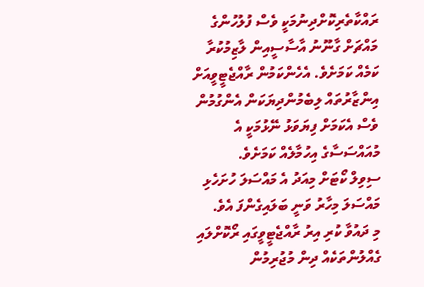ރައްކާތެރިކޮށްދިނުމަކީ ވެސް ފުލުހުންގެ މައްޗަށް ގާނޫނު އާސާސީއިން ލާޒިމުކުރާ ކަމެއް ކަމަށެވެ. އެހެންކަމުން ރާއްޖެޓީވީއަށް އިންޒާރުތައް ލިބެމުންދިޔަކަން އެންގުމުން ވެސް އެކަމަށް ފިޔަވަޅު ނޭޅުމަކީ އެ މުއައްސަސާގެ އިހުމާލެއް ކަމަށެވެ.
ސިވިލް ކޯޓަށް މިއަދު އެ މައްސަލަ ހުށަހެޅި މައްސަލަ މިހާރު ވަނީ ބަލައިގެންފަ އެވެ.
މި ދައުވާ ކުރި އިރު ރާއްޖެޓީވީގައި ރޯކޮށްލައި ގެއްލުންތަކެއް ދިން މުޖުރިމުން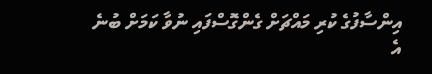އިންސާފުގެ ކުރި މައްޗަށް ގެންގޮސްފައި ނުވާ ކަމަށް ބުނެ
އެ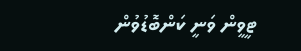ޓީވީން ވަނީ ކަންބޮޑުވުން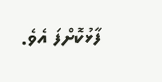ފާޅުކޮށްފަ އެވެ.